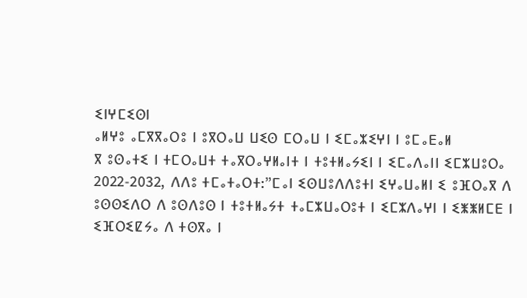ⵉⵏⵖⵎⵉⵙⵏ
ⴰⵍⵖⵓ ⴰⵎⴳⴳⴰⵔⵓ ⵏ ⵓⴳⵔⴰⵡ ⵡⵉⵙ ⵎⵔⴰⵡ ⵏ ⵉⵎⴰⵣⵉⵖⵏ ⵏ ⵓⵎⴰⴹⴰⵍ
ⴳ ⵓⵙⴰⵜⵉ ⵏ ⵜⵎⵔⴰⵡⵜ ⵜⴰⴳⵔⴰⵖⵍⴰⵏⵜ ⵏ ⵜⵓⵜⵍⴰⵢⵉⵏ ⵏ ⵉⵎⴰⴷⴰⵏⵏ ⵉⵎⵣⵡⵓⵔⴰ 2022-2032, ⴷⴷⵓ ⵜⵎⴰⵜⴰⵔⵜ:”ⵎⴰⵏ ⵉⵙⵡⵓⴷⴷⵓⵜⵏ ⵉⵖⴰⵡⴰⵍⵏ ⵉ ⵓⴼⵔⴰⴳ ⴷ ⵓⵙⵙⵉⴷⵔ ⴷ ⵓⵙⴷⵓⵙ ⵏ ⵜⵓⵜⵍⴰⵢⵜ ⵜⴰⵎⵣⵡⴰⵔⵓⵜ ⵏ ⵉⵎⵣⴷⴰⵖⵏ ⵏ ⵉⵥⵥⵍⵎⴹ ⵏ ⵉⴼⵔⵉⵇⵢⴰ ⴷ ⵜⵙⴳⴰ ⵏ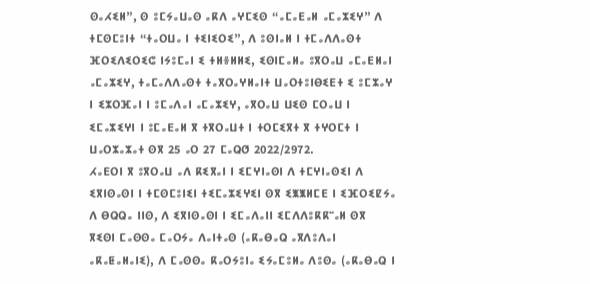ⵙⴰⵃⵉⵍ”, ⵙ ⵓⵎⵢⴰⵡⴰⵙ ⴰⴽⴷ ⴰⵖⵎⵉⵙ “ⴰⵎⴰⴹⴰⵍ ⴰⵎⴰⵣⵉⵖ” ⴷ ⵜⵎⵙⵎⵓⵏⵜ “ⵜⴰⵔⵡⴰ ⵏ ⵜⵉⵏⵉⵔⵉ”, ⴷ ⵓⵙⵏⴰⵍ ⵏ ⵜⵎⴰⴷⴷⴰⵙⵜ ⴼⵔⵉⴷⵉⵔⵉⵛ ⵏⵢⵓⵎⴰⵏ ⵉ ⵜⵍⴻⵍⵍⵉ, ⵉⵙⵏⵎⴰⵍⴰ ⵓⴳⵔⴰⵡ ⴰⵎⴰⴹⵍⴰⵏ ⴰⵎⴰⵣⵉⵖ, ⵜⴰⵎⴰⴷⴷⴰⵙⵜ ⵜⴰⴳⵔⴰⵖⵍⴰⵏⵜ ⵡⴰⵔⵜⵓⵏⴱⵉⴹⵜ ⵉ ⵓⵎⵣⴰⵖ ⵏ ⵉⵣⵔⴼⴰⵏ ⵏ ⵓⵎⴰⴷⴰⵏ ⴰⵎⴰⵣⵉⵖ, ⴰⴳⵔⴰⵡ ⵡⵉⵙ ⵎⵔⴰⵡ ⵏ ⵉⵎⴰⵣⵉⵖⵏ ⵏ ⵓⵎⴰⴹⴰⵍ ⴳ ⵜⴳⵔⴰⵡⵜ ⵏ ⵜⵔⵎⵉⴳⵜ ⴳ ⵜⵖⵔⵎⵜ ⵏ ⵡⴰⵔⵣⴰⵣⴰⵜ ⵙⴳ 25 ⴰⵔ 27 ⵎⴰⵕⵚ 2022/2972.
ⵃⴰⴹⵔⵏ ⴳ ⵓⴳⵔⴰⵡ ⴰⴷ ⴽⵉⴳⴰⵏ ⵏ ⵉⵎⵖⵏⴰⵙⵏ ⴷ ⵜⵎⵖⵏⴰⵙⵉⵏ ⴷ ⵉⴳⵏⵙⴰⵙⵏ ⵏ ⵜⵎⵙⵎⵓⵏⵉⵏ ⵜⵉⵎⴰⵣⵉⵖⵉⵏ ⵙⴳ ⵉⵥⵥⵍⵎⴹ ⵏ ⵉⴼⵔⵉⵇⵢⴰ ⴷ ⴱⵕⵕⴰ ⵏⵏⵙ, ⴷ ⵉⴳⵏⵙⴰⵙⵏ ⵏ ⵉⵎⴰⴷⴰⵏⵏ ⵉⵎⴷⴷⵓⴽⴽⵯⴰⵍ ⵙⴳ ⴳⵉⵙⵏ ⵎⴰⵙⵙⴰ ⵎⴰⵔⵢⴰ ⴷⴰⵏⵜⴰⵙ (ⴰⴽⴰⴱⴰⵕ ⴰⴳⴷⵓⴷⴰⵏ ⴰⴽⴰⵟⴰⵍⴰⵏⵉ), ⴷ ⵎⴰⵙⵙⴰ ⴽⴰⵔⵢⵓⵏⴰ ⵉⵢⴰⵎⵓⵍⴰ ⴷⵓⵙⴰ (ⴰⴽⴰⴱⴰⵕ ⵏ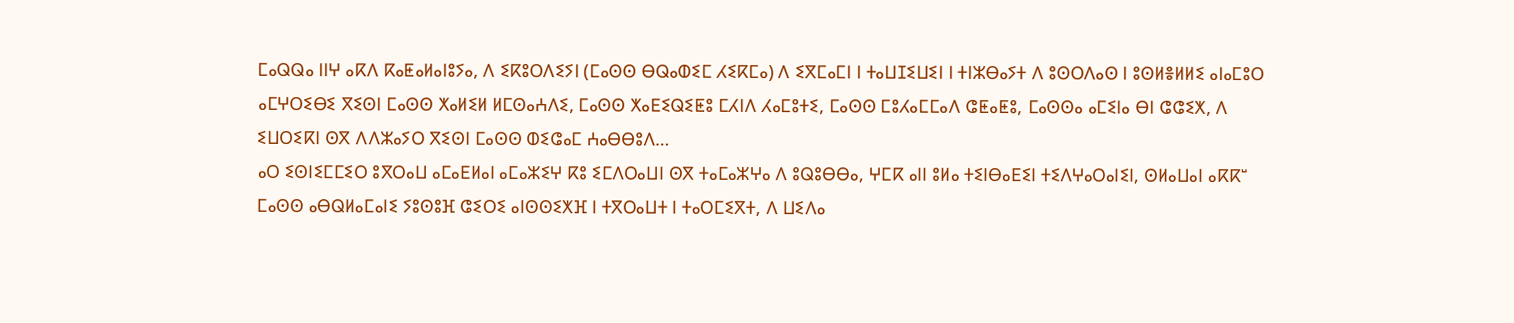ⵎⴰⵕⵕⴰ ⵏⵏⵖ ⴰⴽⴷ ⴽⴰⵟⴰⵍⴰⵏⵓⵢⴰ, ⴷ ⵉⴽⵓⵔⴷⵉⵢⵏ (ⵎⴰⵙⵙ ⴱⵕⴰⵀⵉⵎ ⵃⵉⴽⵎⴰ) ⴷ ⵉⴳⵎⴰⵎⵏ ⵏ ⵜⴰⵡⵊⵉⵡⵉⵏ ⵏ ⵜⵏⵣⴱⴰⵢⵜ ⴷ ⵓⵙⵔⴷⴰⵙ ⵏ ⵓⵙⵍⴻⵍⵍⵉ ⴰⵏⴰⵎⵓⵔ ⴰⵎⵖⵔⵉⴱⵉ ⴳⵉⵙⵏ ⵎⴰⵙⵙ ⵅⴰⵍⵉⵍ ⵍⵎⵙⴰⵄⴷⵉ, ⵎⴰⵙⵙ ⵅⴰⴹⵉⵕⵉⵟⵓ ⵎⵃⵏⴷ ⵃⴰⵎⵓⵜⵉ, ⵎⴰⵙⵙ ⵎⵓⵃⴰⵎⵎⴰⴷ ⵛⵟⴰⵟⵓ, ⵎⴰⵙⵙⴰ ⴰⵎⵉⵏⴰ ⴱⵏ ⵛⵛⵉⵅ, ⴷ ⵉⵡⵔⵉⴽⵏ ⵙⴳ ⴷⴷⵣⴰⵢⵔ ⴳⵉⵙⵏ ⵎⴰⵙⵙ ⵀⵉⵛⴰⵎ ⵄⴰⴱⴱⵓⴷ…
ⴰⵔ ⵉⵙⵏⵉⵎⵎⵉⵔ ⵓⴳⵔⴰⵡ ⴰⵎⴰⴹⵍⴰⵏ ⴰⵎⴰⵣⵉⵖ ⴽⵓ ⵉⵎⴷⵔⴰⵡⵏ ⵙⴳ ⵜⴰⵎⴰⵣⵖⴰ ⴷ ⵓⵕⵓⴱⴱⴰ, ⵖⵎⴽ ⴰⵏⵏ ⵓⵍⴰ ⵜⵉⵏⴱⴰⴹⵉⵏ ⵜⵉⴷⵖⴰⵔⴰⵏⵉⵏ, ⵙⵍⴰⵡⴰⵏ ⴰⴽⴽⵯ ⵎⴰⵙⵙ ⴰⴱⵕⵍⴰⵎⴰⵏⵉ ⵢⵓⵙⵓⴼ ⵛⵉⵔⵉ ⴰⵏⵙⵙⵉⵅⴼ ⵏ ⵜⴳⵔⴰⵡⵜ ⵏ ⵜⴰⵔⵎⵉⴳⵜ, ⴷ ⵡⵉⴷⴰ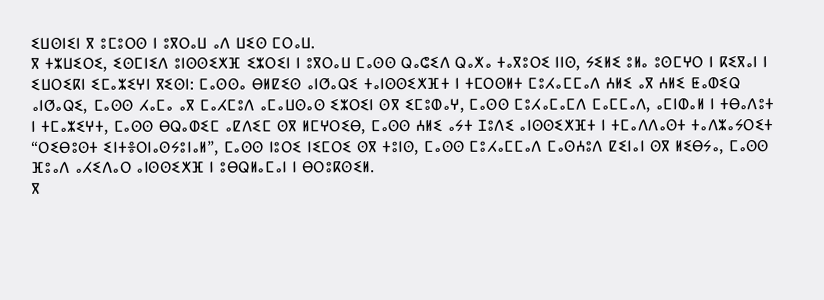ⵉⵡⵙⵏⵉⵏ ⴳ ⵓⵎⵓⵔⵙ ⵏ ⵓⴳⵔⴰⵡ ⴰⴷ ⵡⵉⵙ ⵎⵔⴰⵡ.
ⴳ ⵜⵣⵡⵉⵔⵉ, ⵉⵙⵎⵏⵉⴷ ⵓⵏⵙⵙⵉⵅⴼ ⵉⵣⵔⵉⵏ ⵏ ⵓⴳⵔⴰⵡ ⵎⴰⵙⵙ ⵕⴰⵛⵉⴷ ⵕⴰⵅⴰ ⵜⴰⴳⵓⵔⵉ ⵏⵏⵙ, ⵢⵉⵍⵉ ⵓⵍⴰ ⵓⵙⵎⵖⵔ ⵏ ⴽⵉⴳⴰⵏ ⵏ ⵉⵡⵔⵉⴽⵏ ⵉⵎⴰⵣⵉⵖⵏ ⴳⵉⵙⵏ: ⵎⴰⵙⵙⴰ ⴱⵍⵇⵉⵙ ⴰⵏⵚⴰⵕⵉ ⵜⴰⵏⵙⵙⵉⵅⴼⵜ ⵏ ⵜⵎⵔⵙⵍⵜ ⵎⵓⵃⴰⵎⵎⴰⴷ ⵄⵍⵉ ⴰⴳ ⵄⵍⵉ ⵟⴰⵀⵉⵕ ⴰⵏⵚⴰⵕⵉ, ⵎⴰⵙⵙ ⵃⴰⵎⴰ ⴰⴳ ⵎⴰⵃⵎⵓⴷ ⴰⵎⴰⵡⵙⴰⵙ ⵉⵣⵔⵉⵏ ⵙⴳ ⵉⵎⵓⵀⴰⵖ, ⵎⴰⵙⵙ ⵎⵓⵃⴰⵎⴰⵎⴷ ⵎⴰⵎⵎⴰⴷ, ⴰⵎⵏⵀⴰⵍ ⵏ ⵜⴱⴰⴷⵓⵜ ⵏ ⵜⵎⴰⵣⵉⵖⵜ, ⵎⴰⵙⵙ ⴱⵕⴰⵀⵉⵎ ⴰⵇⴷⵉⵎ ⵙⴳ ⵍⵎⵖⵔⵉⴱ, ⵎⴰⵙⵙ ⵄⵍⵉ ⴰⵢⵜ ⵊⵓⴷⵉ ⴰⵏⵙⵙⵉⵅⴼⵜ ⵏ ⵜⵎⴰⴷⴷⴰⵙⵜ ⵜⴰⴷⵣⴰⵢⵔⵉⵜ “ⵔⵉⴱⵓⵙⵜ ⵉⵏⵜⴻⵔⵏⴰⵙⵢⵓⵏⴰⵍ”, ⵎⴰⵙⵙ ⵏⵓⵔⵉ ⵏⵉⵎⵔⵉ ⵙⴳ ⵜⵓⵏⵙ, ⵎⴰⵙⵙ ⵎⵓⵃⴰⵎⵎⴰⴷ ⵎⴰⵙⵄⵓⴷ ⵇⵉⵏⴰⵏ ⵙⴳ ⵍⵉⴱⵢⴰ, ⵎⴰⵙⵙ ⴼⵓⴰⴷ ⴰⵃⵉⴷⴰⵔ ⴰⵏⵙⵙⵉⵅⴼ ⵏ ⵓⴱⵕⵍⴰⵎⴰⵏ ⵏ ⴱⵔⵓⴽⵙⵉⵍ.
ⴳ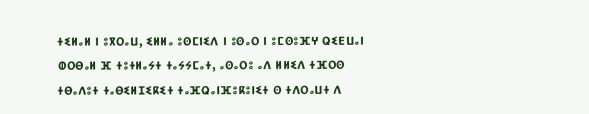ⵜⵉⵍⴰⵍ ⵏ ⵓⴳⵔⴰⵡ, ⵉⵍⵍⴰ ⵓⵙⵎⵏⵉⴷ ⵏ ⵓⵙⴰⵔ ⵏ ⵓⵎⵙⵓⴼⵖ ⵕⵉⴹⵡⴰⵏ ⵀⵔⴱⴰⵍ ⴼ ⵜⵓⵜⵍⴰⵢⵜ ⵜⴰⵢⵢⵎⴰⵜ, ⴰⵙⴰⵔⵓ ⴰⴷ ⵍⵍⵉⴷ ⵜⴼⵔⵙ ⵜⴱⴰⴷⵓⵜ ⵜⴰⴱⵉⵍⵊⵉⴽⵉⵜ ⵜⴰⴼⵕⴰⵏⴼⵓⴽⵓⵏⵉⵜ ⵙ ⵜⴷⵔⴰⵡⵜ ⴷ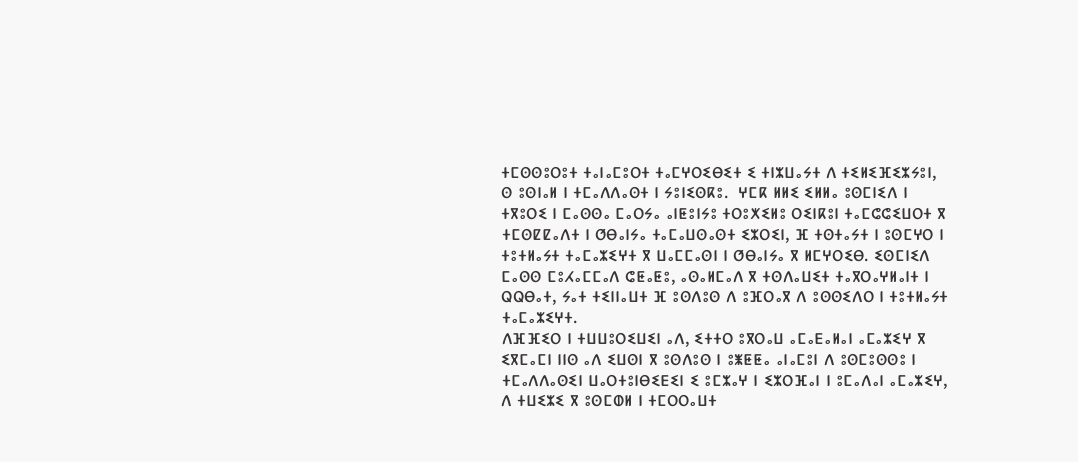ⵜⵎⵙⵙⵓⵔⵓⵜ ⵜⴰⵏⴰⵎⵓⵔⵜ ⵜⴰⵎⵖⵔⵉⴱⵉⵜ ⵉ ⵜⵏⵣⵡⴰⵢⵜ ⴷ ⵜⵉⵍⵉⴼⵉⵣⵢⵓⵏ, ⵙ ⵓⵙⵏⴰⵍ ⵏ ⵜⵎⴰⴷⴷⴰⵙⵜ ⵏ ⵢⵓⵏⵉⵙⴽⵓ.  ⵖⵎⴽ ⵍⵍⵉ ⵉⵍⵍⴰ ⵓⵙⵎⵏⵉⴷ ⵏ ⵜⴳⵓⵔⵉ ⵏ ⵎⴰⵙⵙⴰ ⵎⴰⵔⵢⴰ ⴰⵏⵟⵓⵏⵢⵓ ⵜⵔⵓⵅⵉⵍⵓ ⵔⵉⵏⴽⵓⵏ ⵜⴰⵎⵛⵛⵉⵡⵔⵜ ⴳ ⵜⵎⵙⵇⵇⴰⴷⵜ ⵏ ⵚⴱⴰⵏⵢⴰ ⵜⴰⵎⴰⵡⵙⴰⵙⵜ ⵉⵣⵔⵉⵏ, ⴼ ⵜⵙⵜⴰⵢⵜ ⵏ ⵓⵙⵎⵖⵔ ⵏ ⵜⵓⵜⵍⴰⵢⵜ ⵜⴰⵎⴰⵣⵉⵖⵜ ⴳ ⵡⴰⵎⵎⴰⵙⵏ ⵏ ⵚⴱⴰⵏⵢⴰ ⴳ ⵍⵎⵖⵔⵉⴱ. ⵉⵙⵎⵏⵉⴷ ⵎⴰⵙⵙ ⵎⵓⵃⴰⵎⵎⴰⴷ ⵛⵟⴰⵟⵓ, ⴰⵙⴰⵍⵎⴰⴷ ⴳ ⵜⵙⴷⴰⵡⵉⵜ ⵜⴰⴳⵔⴰⵖⵍⴰⵏⵜ ⵏ ⵕⵕⴱⴰⵜ, ⵢⴰⵜ ⵜⵉⵏⵏⴰⵡⵜ ⴼ ⵓⵙⴷⵓⵙ ⴷ ⵓⴼⵔⴰⴳ ⴷ ⵓⵙⵙⵉⴷⵔ ⵏ ⵜⵓⵜⵍⴰⵢⵜ ⵜⴰⵎⴰⵣⵉⵖⵜ.
ⴷⴼⴼⵉⵔ ⵏ ⵜⵡⵡⵓⵔⵉⵡⵉⵏ ⴰⴷ, ⵉⵜⵜⵔ ⵓⴳⵔⴰⵡ ⴰⵎⴰⴹⴰⵍⴰⵏ ⴰⵎⴰⵣⵉⵖ ⴳ ⵉⴳⵎⴰⵎⵏ ⵏⵏⵙ ⴰⴷ ⵉⵡⵙⵏ ⴳ ⵓⵙⴷⵓⵙ ⵏ ⵓⵥⵟⵟⴰ ⴰⵏⴰⵎⵓⵏ ⴷ ⵓⵙⵎⵓⵙⵙⵓ ⵏ ⵜⵎⴰⴷⴷⴰⵙⵉⵏ ⵡⴰⵔⵜⵓⵏⴱⵉⴹⵉⵏ ⵉ ⵓⵎⵣⴰⵖ ⵏ ⵉⵣⵔⴼⴰⵏ ⵏ ⵓⵎⴰⴷⴰⵏ ⴰⵎⴰⵣⵉⵖ, ⴷ ⵜⵡⵉⵣⵉ ⴳ ⵓⵙⵎⵀⵍ ⵏ ⵜⵎⵔⵔⴰⵡⵜ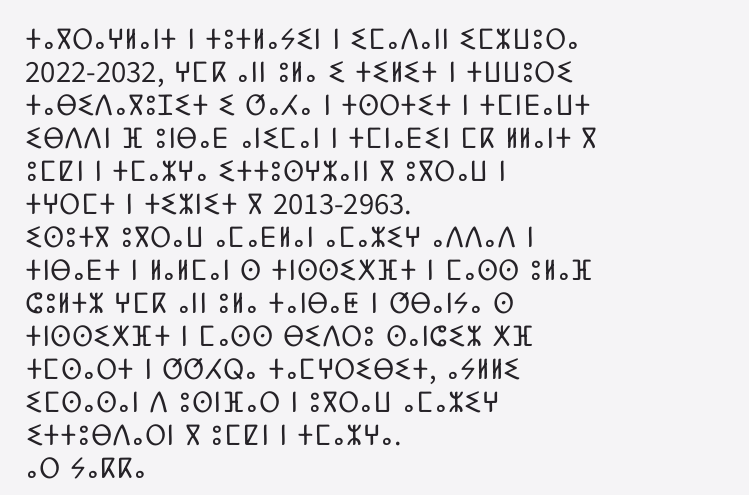ⵜⴰⴳⵔⴰⵖⵍⴰⵏⵜ ⵏ ⵜⵓⵜⵍⴰⵢⵉⵏ ⵏ ⵉⵎⴰⴷⴰⵏⵏ ⵉⵎⵣⵡⵓⵔⴰ 2022-2032, ⵖⵎⴽ ⴰⵏⵏ ⵓⵍⴰ ⵉ ⵜⵉⵍⵉⵜ ⵏ ⵜⵡⵡⵓⵔⵉ ⵜⴰⴱⵉⴷⴰⴳⵓⵊⵉⵜ ⵉ ⵚⴰⵃⴰ ⵏ ⵜⵙⵔⵜⵉⵜ ⵏ ⵜⵎⵏⴹⴰⵡⵜ ⵉⴱⴷⴷⵏ ⴼ ⵓⵏⴱⴰⴹ ⴰⵏⵉⵎⴰⵏ ⵏ ⵜⵎⵏⴰⴹⵉⵏ ⵎⴽ ⵍⵍⴰⵏⵜ ⴳ ⵓⵎⵇⵏ ⵏ ⵜⵎⴰⵣⵖⴰ ⵉⵜⵜⵓⵙⵖⵣⴰⵏⵏ ⴳ ⵓⴳⵔⴰⵡ ⵏ ⵜⵖⵔⵎⵜ ⵏ ⵜⵉⵣⵏⵉⵜ ⴳ 2013-2963.
ⵉⵙⵓⵜⴳ ⵓⴳⵔⴰⵡ ⴰⵎⴰⴹⵍⴰⵏ ⴰⵎⴰⵣⵉⵖ ⴰⴷⴷⴰⴷ ⵏ ⵜⵏⴱⴰⴹⵜ ⵏ ⵍⴰⵍⵎⴰⵏ ⵙ ⵜⵏⵙⵙⵉⵅⴼⵜ ⵏ ⵎⴰⵙⵙ ⵓⵍⴰⴼ ⵛⵓⵍⵜⵣ ⵖⵎⴽ ⴰⵏⵏ ⵓⵍⴰ ⵜⴰⵏⴱⴰⵟ ⵏ ⵚⴱⴰⵏⵢⴰ ⵙ ⵜⵏⵙⵙⵉⵅⴼⵜ ⵏ ⵎⴰⵙⵙ ⴱⵉⴷⵔⵓ ⵙⴰⵏⵛⵉⵣ ⵅⴼ ⵜⵎⵙⴰⵔⵜ ⵏ ⵚⵚⵃⵕⴰ ⵜⴰⵎⵖⵔⵉⴱⵉⵜ, ⴰⵢⵍⵍⵉ ⵉⵎⵙⴰⵙⴰⵏ ⴷ ⵓⵙⵏⴼⴰⵔ ⵏ ⵓⴳⵔⴰⵡ ⴰⵎⴰⵣⵉⵖ ⵉⵜⵜⵓⴱⴷⴰⵔⵏ ⴳ ⵓⵎⵇⵏ ⵏ ⵜⵎⴰⵣⵖⴰ.
ⴰⵔ ⵢⴰⴽⴽⴰ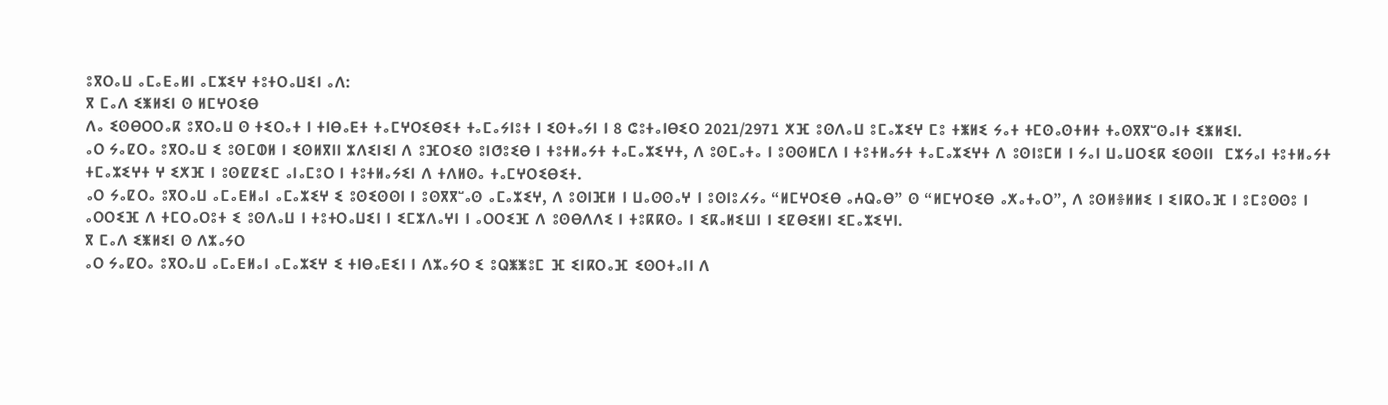ⵓⴳⵔⴰⵡ ⴰⵎⴰⴹⴰⵍⵏ ⴰⵎⵣⵉⵖ ⵜⵓⵜⵔⴰⵡⵉⵏ ⴰⴷ:
ⴳ ⵎⴰⴷ ⵉⵥⵍⵉⵏ ⵙ ⵍⵎⵖⵔⵉⴱ
ⴷⴰ ⵉⵙⴱⵔⵔⴰⴽ ⵓⴳⵔⴰⵡ ⵙ ⵜⵉⵔⴰⵜ ⵏ ⵜⵏⴱⴰⴹⵜ ⵜⴰⵎⵖⵔⵉⴱⵉⵜ ⵜⴰⵎⴰⵢⵏⵓⵜ ⵏ ⵉⵙⵜⴰⵢⵏ ⵏ 8 ⵛⵓⵜⴰⵏⴱⵉⵔ 2021/2971 ⵅⴼ ⵓⵙⴷⴰⵡ ⵓⵎⴰⵣⵉⵖ ⵎⵓ ⵜⵥⵍⵉ ⵢⴰⵜ ⵜⵎⵙⴰⵙⵜⵍⵜ ⵜⴰⵙⴳⴳⵯⵙⴰⵏⵜ ⵉⵥⵍⵉⵏ.
ⴰⵔ ⵢⴰⵇⵔⴰ ⵓⴳⵔⴰⵡ ⵉ ⵓⵙⵎⵀⵍ ⵏ ⵉⵙⵍⴳⵏⵏ ⵣⴷⵉⵏⵉⵏ ⴷ ⵓⴼⵔⵉⵙ ⵓⵏⵚⵓⵉⴱ ⵏ ⵜⵓⵜⵍⴰⵢⵜ ⵜⴰⵎⴰⵣⵉⵖⵜ, ⴷ ⵓⵙⵎⴰⵜⴰ ⵏ ⵓⵙⵙⵍⵎⴷ ⵏ ⵜⵓⵜⵍⴰⵢⵜ ⵜⴰⵎⴰⵣⵉⵖⵜ ⴷ ⵓⵙⵏⵓⵎⵍ ⵏ ⵢⴰⵏ ⵡⴰⵡⵔⵉⴽ ⵉⵙⵙⵏⵏ  ⵎⵣⵢⴰⵏ ⵜⵓⵜⵍⴰⵢⵜ ⵜⵎⴰⵣⵉⵖⵜ ⵖ ⵉⵅⴼ ⵏ ⵓⵙⵇⵇⵉⵎ ⴰⵏⴰⵎⵓⵔ ⵏ ⵜⵓⵜⵍⴰⵢⵉⵏ ⴷ ⵜⴷⵍⵙⴰ ⵜⴰⵎⵖⵔⵉⴱⵉⵜ.
ⴰⵔ ⵢⴰⵇⵔⴰ ⵓⴳⵔⴰⵡ ⴰⵎⴰⴹⵍⴰⵏ ⴰⵎⴰⵣⵉⵖ ⵉ ⵓⵙⵉⵙⵙⵏ ⵏ ⵓⵙⴳⴳⵯⴰⵙ ⴰⵎⴰⵣⵉⵖ, ⴷ ⵓⵙⵏⴼⵍ ⵏ ⵡⴰⵙⵙⴰⵖ ⵏ ⵓⵙⵏⵓⵃⵢⴰ “ⵍⵎⵖⵔⵉⴱ ⴰⵄⵕⴰⴱ” ⵙ “ⵍⵎⵖⵔⵉⴱ ⴰⵅⴰⵜⴰⵔ”, ⴷ ⵓⵙⵍⴻⵍⵍⵉ ⵏ ⵉⵏⴽⵔⴰⴼ ⵏ ⵓⵎⵓⵙⵙⵓ ⵏ ⴰⵔⵔⵉⴼ ⴷ ⵜⵎⵔⴰⵔⵓⵜ ⵉ ⵓⵙⴷⴰⵡ ⵏ ⵜⵓⵜⵔⴰⵡⵉⵏ ⵏ ⵉⵎⵣⴷⴰⵖⵏ ⵏ ⴰⵔⵔⵉⴼ ⴷ ⵓⵙⴱⴷⴷⵉ ⵏ ⵜⵓⴽⴽⵙⴰ ⵏ ⵉⴽⴰⵍⵉⵡⵏ ⵏ ⵉⵇⴱⵉⵍⵏ ⵉⵎⴰⵣⵉⵖⵏ.
ⴳ ⵎⴰⴷ ⵉⵥⵍⵉⵏ ⵙ ⴷⵣⴰⵢⵔ
ⴰⵔ ⵢⴰⵇⵔⴰ ⵓⴳⵔⴰⵡ ⴰⵎⴰⴹⵍⴰⵏ ⴰⵎⴰⵣⵉⵖ ⵉ ⵜⵏⴱⴰⴹⵉⵏ ⵏ ⴷⵣⴰⵢⵔ ⵉ ⵓⵕⵥⵥⵓⵎ ⴼ ⵉⵏⴽⵔⴰⴼ ⵉⵙⵔⵜⴰⵏⵏ ⴷ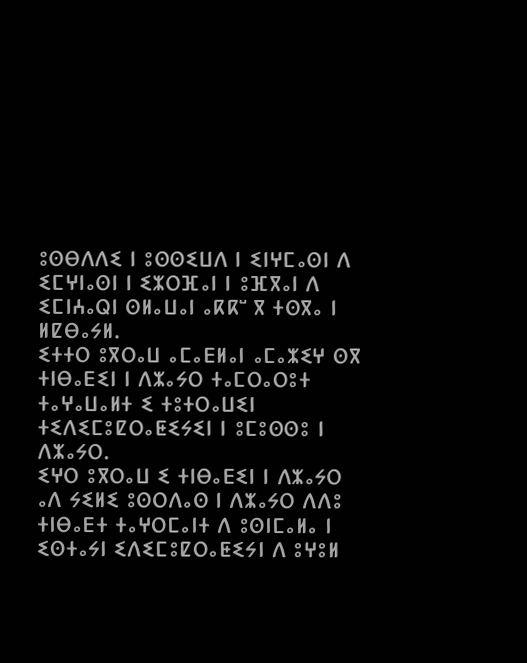ⵓⵙⴱⴷⴷⵉ ⵏ ⵓⵙⵙⵉⵡⴷ ⵏ ⵉⵏⵖⵎⴰⵙⵏ ⴷ ⵉⵎⵖⵏⴰⵙⵏ ⵏ ⵉⵣⵔⴼⴰⵏ ⵏ ⵓⴼⴳⴰⵏ ⴷ ⵉⵎⵏⵄⴰⵕⵏ ⵙⵍⴰⵡⴰⵏ ⴰⴽⴽⵯ ⴳ ⵜⵙⴳⴰ ⵏ ⵍⵇⴱⴰⵢⵍ.
ⵉⵜⵜⵔ ⵓⴳⵔⴰⵡ ⴰⵎⴰⴹⵍⴰⵏ ⴰⵎⴰⵣⵉⵖ ⵙⴳ ⵜⵏⴱⴰⴹⵉⵏ ⵏ ⴷⵣⴰⵢⵔ ⵜⴰⵎⵔⴰⵔⵓⵜ ⵜⴰⵖⴰⵡⴰⵍⵜ ⵉ ⵜⵓⵜⵔⴰⵡⵉⵏ ⵜⵉⴷⵉⵎⵓⵇⵔⴰⵟⵉⵢⵉⵏ ⵏ ⵓⵎⵓⵙⵙⵓ ⵏ ⴷⵣⴰⵢⵔ.
ⵉⵖⵔ ⵓⴳⵔⴰⵡ ⵉ ⵜⵏⴱⴰⴹⵉⵏ ⵏ ⴷⵣⴰⵢⵔ ⴰⴷ ⵢⵉⵍⵉ ⵓⵙⵔⴷⴰⵙ ⵏ ⴷⵣⴰⵢⵔ ⴷⴷⵓ ⵜⵏⴱⴰⴹⵜ ⵜⴰⵖⵔⵎⴰⵏⵜ ⴷ ⵓⵙⵏⵎⴰⵍⴰ ⵏ ⵉⵙⵜⴰⵢⵏ ⵉⴷⵉⵎⵓⵇⵔⴰⵟⵉⵢⵏ ⴷ ⵓⵖⵓⵍ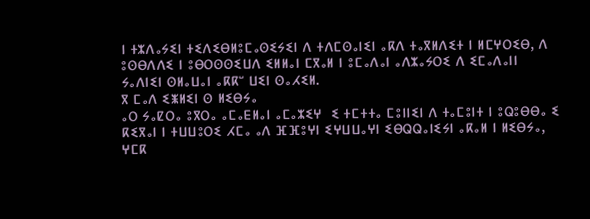ⵏ ⵜⵣⴷⴰⵢⵉⵏ ⵜⵉⴷⵉⴱⵍⵓⵎⴰⵙⵉⵢⵉⵏ ⴷ ⵜⴷⵎⵙⴰⵏⵉⵏ ⴰⴽⴷ ⵜⴰⴳⵍⴷⵉⵜ ⵏ ⵍⵎⵖⵔⵉⴱ, ⴷ ⵓⵙⴱⴷⴷⵉ ⵏ ⵓⴱⵔⵙⵙⵉⵡⴷ ⵉⵍⵍⴰⵏ ⵎⴳⴰⵍ ⵏ ⵓⵎⴰⴷⴰⵏ ⴰⴷⵣⴰⵢⵔⵉ ⴷ ⵉⵎⴰⴷⴰⵏⵏ ⵢⴰⴷⵏⵉⵏ ⵙⵍⴰⵡⴰⵏ ⴰⴽⴽⵯ ⵡⵉⵏ ⵙⴰⵃⵉⵍ.
ⴳ ⵎⴰⴷ ⵉⵥⵍⵉⵏ ⵙ ⵍⵉⴱⵢⴰ
ⴰⵔ ⵢⴰⵇⵔⴰ ⵓⴳⵔⴰ ⴰⵎⴰⴹⵍⴰⵏ ⴰⵎⴰⵣⵉⵖ  ⵉ ⵜⵎⵜⵜⴰ ⵎⵓⵏⵏⵉⵏ ⴷ ⵜⴰⵎⵓⵏⵜ ⵏ ⵓⵕⵓⴱⴱⴰ ⵉ ⴽⵉⴳⴰⵏ ⵏ ⵜⵡⵡⵓⵔⵉ ⵃⵎⴰ ⴰⴷ ⴼⴼⵓⵖⵏ ⵉⵖⵡⵡⴰⵖⵏ ⵉⴱⵕⵕⴰⵏⵉⵢⵏ ⴰⴽⴰⵍ ⵏ ⵍⵉⴱⵢⴰ, ⵖⵎⴽ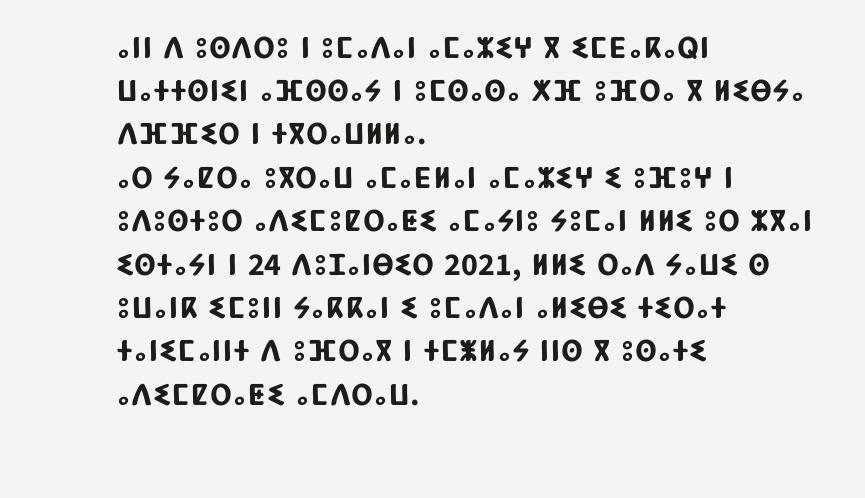ⴰⵏⵏ ⴷ ⵓⵙⴷⵔⵓ ⵏ ⵓⵎⴰⴷⴰⵏ ⴰⵎⴰⵣⵉⵖ ⴳ ⵉⵎⴹⴰⴽⴰⵕⵏ ⵡⴰⵜⵜⵙⵏⵉⵏ ⴰⴼⵙⵙⴰⵢ ⵏ ⵓⵎⵙⴰⵙⴰ ⵅⴼ ⵓⴼⵔⴰ ⴳ ⵍⵉⴱⵢⴰ ⴷⴼⴼⵉⵔ ⵏ ⵜⴳⵔⴰⵡⵍⵍⴰ.
ⴰⵔ ⵢⴰⵇⵔⴰ ⵓⴳⵔⴰⵡ ⴰⵎⴰⴹⵍⴰⵏ ⴰⵎⴰⵣⵉⵖ ⵉ ⵓⴼⵓⵖ ⵏ ⵓⴷⵓⵙⵜⵓⵔ ⴰⴷⵉⵎⵓⵇⵔⴰⵟⵉ ⴰⵎⴰⵢⵏⵓ ⵢⵓⵎⴰⵏ ⵍⵍⵉ ⵓⵔ ⵣⴳⴰⵏ ⵉⵙⵜⴰⵢⵏ ⵏ 24 ⴷⵓⵊⴰⵏⴱⵉⵔ 2021, ⵍⵍⵉ ⵔⴰⴷ ⵢⴰⵡⵉ ⵙ ⵓⵡⴰⵏⴽ ⵉⵎⵓⵏⵏ ⵢⴰⴽⴽⴰⵏ ⵉ ⵓⵎⴰⴷⴰⵏ ⴰⵍⵉⴱⵉ ⵜⵉⵔⴰⵜ ⵜⴰⵏⵉⵎⴰⵏⵏⵜ ⴷ ⵓⴼⵔⴰⴳ ⵏ ⵜⵎⵥⵍⴰⵢ ⵏⵏⵙ ⴳ ⵓⵙⴰⵜⵉ ⴰⴷⵉⵎⵇⵔⴰⵟⵉ ⴰⵎⴷⵔⴰⵡ.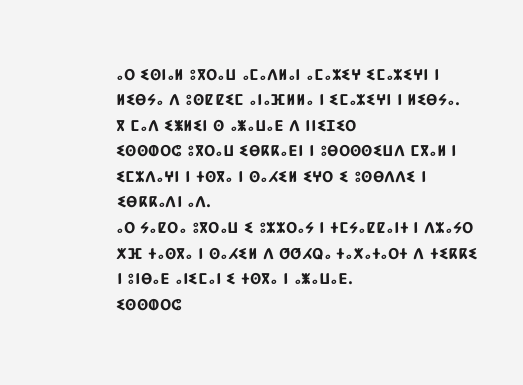ⴰⵔ ⵉⵙⵏⴰⵍ ⵓⴳⵔⴰⵡ ⴰⵎⴰⴷⵍⴰⵏ ⴰⵎⴰⵣⵉⵖ ⵉⵎⴰⵣⵉⵖⵏ ⵏ ⵍⵉⴱⵢⴰ ⴷ ⵓⵙⵇⵇⵉⵎ ⴰⵏⴰⴼⵍⵍⴰ ⵏ ⵉⵎⴰⵣⵉⵖⵏ ⵏ ⵍⵉⴱⵢⴰ.
ⴳ ⵎⴰⴷ ⵉⵥⵍⵉⵏ ⵙ ⴰⵥⴰⵡⴰⴹ ⴷ ⵏⵏⵉⵊⵉⵔ
ⵉⵙⵙⵀⵔⵛ ⵓⴳⵔⴰⵡ ⵉⴱⴽⴽⴰⴹⵏ ⵏ ⵓⴱⵔⵙⵙⵉⵡⴷ ⵎⴳⴰⵍ ⵏ ⵉⵎⵣⴷⴰⵖⵏ ⵏ ⵜⵙⴳⴰ ⵏ ⵙⴰⵃⵉⵍ ⵉⵖⵔ ⵉ ⵓⵙⴱⴷⴷⵉ ⵏ ⵉⴱⴽⴽⴰⴷⵏ ⴰⴷ.
ⴰⵔ ⵢⴰⵇⵔⴰ ⵓⴳⵔⴰⵡ ⵉ ⵓⵣⵣⵔⴰⵢ ⵏ ⵜⵎⵢⴰⵇⵇⴰⵏⵜ ⵏ ⴷⵣⴰⵢⵔ ⵅⴼ ⵜⴰⵙⴳⴰ ⵏ ⵙⴰⵃⵉⵍ ⴷ ⵚⵚⵃⵕⴰ ⵜⴰⵅⴰⵜⴰⵔⵜ ⴷ ⵜⵉⴽⴽⵉ ⵏ ⵓⵏⴱⴰⴹ ⴰⵏⵉⵎⴰⵏ ⵉ ⵜⵙⴳⴰ ⵏ ⴰⵥⴰⵡⴰⴹ.
ⵉⵙⵙⵀⵔⵛ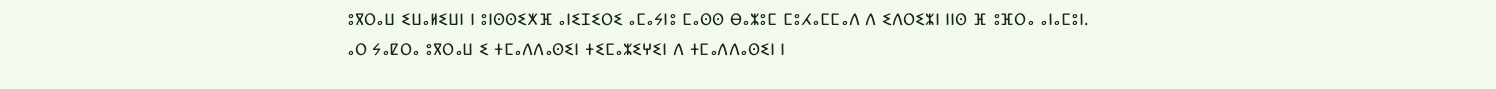ⵓⴳⵔⴰⵡ ⵉⵡⴰⵍⵉⵡⵏ ⵏ ⵓⵏⵙⵙⵉⵅⴼ ⴰⵏⵉⵊⵉⵔⵉ ⴰⵎⴰⵢⵏⵓ ⵎⴰⵙⵙ ⴱⴰⵣⵓⵎ ⵎⵓⵃⴰⵎⵎⴰⴷ ⴷ ⵉⴷⵔⵉⵣⵏ ⵏⵏⵙ ⴼ ⵓⴼⵔⴰ ⴰⵏⴰⵎⵓⵏ.
ⴰⵔ ⵢⴰⵇⵔⴰ ⵓⴳⵔⴰⵡ ⵉ ⵜⵎⴰⴷⴷⴰⵙⵉⵏ ⵜⵉⵎⴰⵣⵉⵖⵉⵏ ⴷ ⵜⵎⴰⴷⴷⴰⵙⵉⵏ ⵏ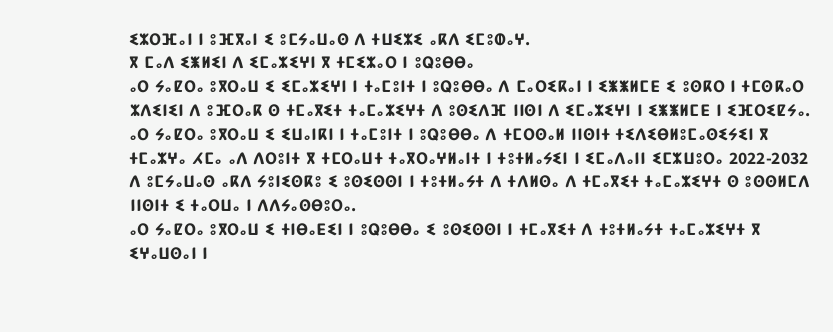ⵉⵣⵔⴼⴰⵏ ⵏ ⵓⴼⴳⴰⵏ ⵉ ⵓⵎⵢⴰⵡⴰⵙ ⴷ ⵜⵡⵉⵣⵉ ⴰⴽⴷ ⵉⵎⵓⵀⴰⵖ.
ⴳ ⵎⴰⴷ ⵉⵥⵍⵉⵏ ⴷ ⵉⵎⴰⵣⵉⵖⵏ ⴳ ⵜⵎⵉⵣⴰⵔ ⵏ ⵓⵕⵓⴱⴱⴰ
ⴰⵔ ⵢⴰⵇⵔⴰ ⵓⴳⵔⴰⵡ ⵉ ⵉⵎⴰⵣⵉⵖⵏ ⵏ ⵜⴰⵎⵓⵏⵜ ⵏ ⵓⵕⵓⴱⴱⴰ ⴷ ⵎⴰⵔⵉⴽⴰⵏ ⵏ ⵉⵥⵥⵍⵎⴹ ⵉ ⵓⵙⴽⵔ ⵏ ⵜⵎⵙⴽⴰⵔ ⵣⴷⵉⵏⵉⵏ ⴷ ⵓⴼⵔⴰⴽ ⵙ ⵜⵎⴰⴳⵉⵜ ⵜⴰⵎⴰⵣⵉⵖⵜ ⴷ ⵓⵙⵉⴷⴼ ⵏⵏⵙⵏ ⴷ ⵉⵎⴰⵣⵉⵖⵏ ⵏ ⵉⵥⵥⵍⵎⴹ ⵏ ⵉⴼⵔⵉⵇⵢⴰ.
ⴰⵔ ⵢⴰⵇⵔⴰ ⵓⴳⵔⴰⵡ ⵉ ⵉⵡⴰⵏⴽⵏ ⵏ ⵜⴰⵎⵓⵏⵜ ⵏ ⵓⵕⵓⴱⴱⴰ ⴷ ⵜⵎⵔⵙⴰⵍ ⵏⵏⵙⵏⵜ ⵜⵉⴷⵉⴱⵍⵓⵎⴰⵙⵉⵢⵉⵏ ⴳ ⵜⵎⴰⵣⵖⴰ ⵃⵎⴰ ⴰⴷ ⴷⵔⵓⵏⵜ ⴳ ⵜⵎⵔⴰⵡⵜ ⵜⴰⴳⵔⴰⵖⵍⴰⵏⵜ ⵏ ⵜⵓⵜⵍⴰⵢⵉⵏ ⵏ ⵉⵎⴰⴷⴰⵏⵏ ⵉⵎⵣⵡⵓⵔⴰ 2022-2032 ⴷ ⵓⵎⵢⴰⵡⴰⵙ ⴰⴽⴷ ⵢⵓⵏⵉⵙⴽⵓ ⵉ ⵓⵙⵉⵙⵙⵏ ⵏ ⵜⵓⵜⵍⴰⵢⵜ ⴷ ⵜⴷⵍⵙⴰ ⴷ ⵜⵎⴰⴳⵉⵜ ⵜⴰⵎⴰⵣⵉⵖⵜ ⵙ ⵓⵙⵙⵍⵎⴷ ⵏⵏⵙⵏⵜ ⵉ ⵜⴰⵔⵡⴰ ⵏ ⴷⴷⵢⴰⵙⴱⵓⵔⴰ.
ⴰⵔ ⵢⴰⵇⵔⴰ ⵓⴳⵔⴰⵡ ⵉ ⵜⵏⴱⴰⴹⵉⵏ ⵏ ⵓⵕⵓⴱⴱⴰ ⵉ ⵓⵙⵉⵙⵙⵏ ⵏ ⵜⵎⴰⴳⵉⵜ ⴷ ⵜⵓⵜⵍⴰⵢⵜ ⵜⴰⵎⴰⵣⵉⵖⵜ ⴳ ⵉⵖⴰⵡⵙⴰⵏ ⵏ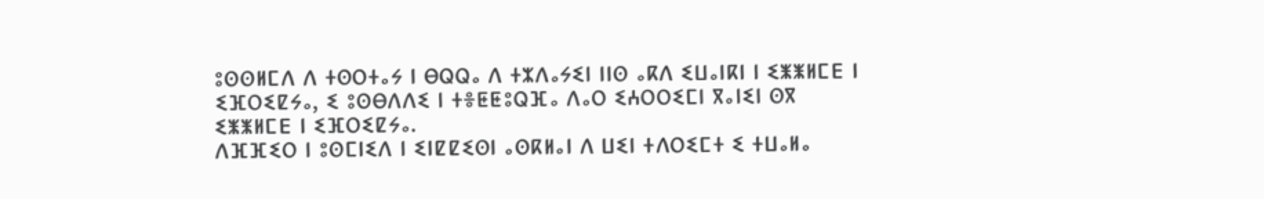ⵓⵙⵙⵍⵎⴷ ⴷ ⵜⵙⵔⵜⴰⵢ ⵏ ⴱⵕⵕⴰ ⴷ ⵜⵣⴷⴰⵢⵉⵏ ⵏⵏⵙ ⴰⴽⴷ ⵉⵡⴰⵏⴽⵏ ⵏ ⵉⵥⵥⵍⵎⴹ ⵏ ⵉⴼⵔⵉⵇⵢⴰ, ⵉ ⵓⵙⴱⴷⴷⵉ ⵏ ⵜⴻⵟⵟⵓⵕⴼⴰ ⴷⴰⵔ ⵉⵄⵔⵔⵉⵎⵏ ⴳⴰⵏⵉⵏ ⵙⴳ ⵉⵥⵥⵍⵎⴹ ⵏ ⵉⴼⵔⵉⵇⵢⴰ.
ⴷⴼⴼⵉⵔ ⵏ ⵓⵙⵎⵏⵉⴷ ⵏ ⵉⵏⵇⵇⵉⵙⵏ ⴰⵙⴽⵍⴰⵏ ⴷ ⵡⵉⵏ ⵜⴷⵔⵉⵎⵜ ⵉ ⵜⵡⴰⵍⴰ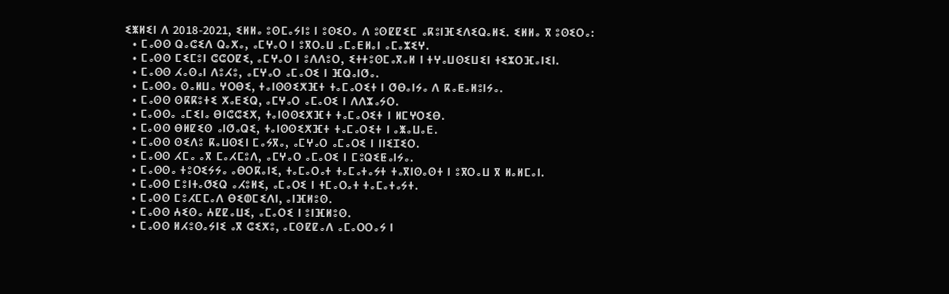ⵉⵥⵍⵉⵏ ⴷ 2018-2021, ⵉⵍⵍⴰ ⵓⵙⵎⴰⵢⵏⵓ ⵏ ⵓⵙⵉⵔⴰ ⴷ ⵓⵙⵇⵇⵉⵎ ⴰⴽⵓⵏⴼⵉⴷⵉⵕⴰⵍⵉ. ⵉⵍⵍⴰ ⴳ ⵓⵙⵉⵔⴰ:
  • ⵎⴰⵙⵙ ⵕⴰⵛⵉⴷ ⵕⴰⵅⴰ, ⴰⵎⵖⴰⵔ ⵏ ⵓⴳⵔⴰⵡ ⴰⵎⴰⴹⵍⴰⵏ ⴰⵎⴰⵣⵉⵖ.
  • ⵎⴰⵙⵙ ⵎⵉⵎⵓⵏ ⵛⵛⵔⵇⵉ, ⴰⵎⵖⴰⵔ ⵏ ⵓⴷⴷⵓⵔ, ⵉⵜⵜⵓⵙⵎⴰⴳⴰⵍ ⵏ ⵜⵖⴰⵡⵙⵉⵡⵉⵏ ⵜⵉⵣⵔⴼⴰⵏⵉⵏ.
  • ⵎⴰⵙⵙ ⵃⴰⵙⴰⵏ ⴷⵓⵃⵓ, ⴰⵎⵖⴰⵔ ⴰⵎⴰⵔⵉ ⵏ ⴼⵕⴰⵏⵚⴰ.
  • ⵎⴰⵙⵙⴰ ⵙⴰⵍⵡⴰ ⵖⵔⴱⵉ, ⵜⴰⵏⵙⵙⵉⵅⴼⵜ ⵜⴰⵎⴰⵔⵉⵜ ⵏ ⵚⴱⴰⵏⵢⴰ ⴷ ⴽⴰⵟⴰⵍⵓⵏⵢⴰ.
  • ⵎⴰⵙⵙ ⵙⴽⴽⵓⵜⵉ ⵅⴰⴹⵉⵕ, ⴰⵎⵖⴰⵔ ⴰⵎⴰⵔⵉ ⵏ ⴷⴷⵣⴰⵢⵔ.
  • ⵎⴰⵙⵙⴰ ⴰⵎⵉⵏⴰ ⴱⵏⵛⵛⵉⵅ, ⵜⴰⵏⵙⵙⵉⵅⴼⵜ ⵜⴰⵎⴰⵔⵉⵜ ⵏ ⵍⵎⵖⵔⵉⴱ.
  • ⵎⴰⵙⵙ ⴱⵍⵇⵉⵙ ⴰⵏⵚⴰⵕⵉ, ⵜⴰⵏⵙⵙⵉⵅⴼⵜ ⵜⴰⵎⴰⵔⵉⵜ ⵏ ⴰⵥⴰⵡⴰⴹ.
  • ⵎⴰⵙⵙ ⵙⵉⴷⵓ ⴽⴰⵡⵙⵉⵏ ⵎⴰⵢⴳⴰ, ⴰⵎⵖⴰⵔ ⴰⵎⴰⵔⵉ ⵏ ⵏⵏⵉⵊⵉⵔ.
  • ⵎⴰⵙⵙ ⵃⵎⴰ ⴰⴳ ⵎⴰⵃⵎⵓⴷ, ⴰⵎⵖⴰⵔ ⴰⵎⴰⵔⵉ ⵏ ⵎⵓⵕⵉⵟⴰⵏⵢⴰ.
  • ⵎⴰⵙⵙⴰ ⵜⵓⵔⵉⵢⵢⴰ ⴰⴱⵔⴽⴰⵏⵉ, ⵜⴰⵎⴰⵔⴰⵜ ⵜⴰⵎⴰⵜⴰⵢⵜ ⵜⴰⴳⵏⵙⴰⵙⵜ ⵏ ⵓⴳⵔⴰⵡ ⴳ ⵍⴰⵍⵎⴰⵏ.
  • ⵎⴰⵙⵙ ⵎⵓⵏⵜⴰⵚⵉⵕ ⴰⵃⵓⵍⵉ, ⴰⵎⴰⵔⵉ ⵏ ⵜⵎⴰⵔⴰⵜ ⵜⴰⵎⴰⵜⴰⵢⵜ.
  • ⵎⴰⵙⵙ ⵎⵓⵃⵎⵎⴰⴷ ⴱⵉⵀⵎⵉⴷⵏ, ⴰⵏⴼⵍⵓⵙ.
  • ⵎⴰⵙⵙ ⵄⵉⵙⴰ ⵄⵇⵇⴰⵡⵉ, ⴰⵎⴰⵔⵉ ⵏ ⵓⵏⴼⵍⵓⵙ.
  • ⵎⴰⵙⵙ ⵍⵃⵓⵙⴰⵢⵏⵉ ⴰⴳ ⵛⵉⵅⵓ, ⴰⵎⵙⵇⵇⴰⴷ ⴰⵎⴰⵔⵔⴰⵢ ⵏ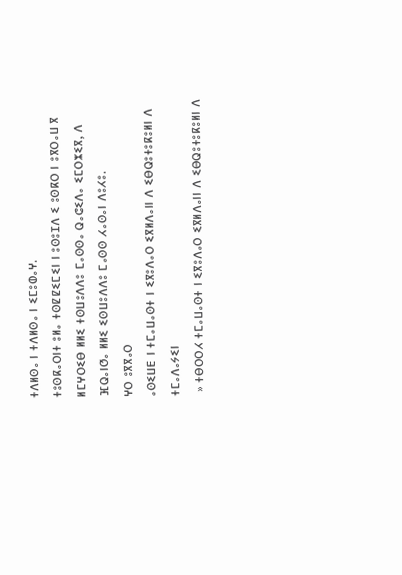ⵜⴷⵍⵙⴰ ⵏ ⵜⴷⵍⵙⴰ ⵏ ⵉⵎⵓⵀⴰⵖ.
ⵜⵓⵙⴽⴰⵔⵏⵜ ⵓⵍⴰ ⵜⵙⵇⵇⵉⵎⵉⵏ ⵏ ⵓⵙⵓⵊⴷ ⵉ ⵓⵙⴽⵔ ⵏ ⵓⴳⵔⴰⵡ ⴳ ⵍⵎⵖⵔⵉⴱ ⵍⵍⵉ ⵜⵙⵡⵓⴷⴷⵓ ⵎⴰⵙⵙⴰ ⵕⴰⵛⵉⴷⴰ ⵉⵎⵔⵣⵉⴳ, ⴷ ⴼⵕⴰⵏⵚⴰ ⵍⵍⵉ ⵉⵙⵡⵓⴷⴷⵓ ⵎⴰⵙⵙ ⵃⴰⵙⴰⵏ ⴷⵓⵃⵓ.
ⵖⵔ ⵓⴳⴳⴰⵔ
ⴰⵙⵉⵡⴹ ⵏ ⵜⵎⴰⵡⴰⵙⵜ ⵏ ⵉⴳⵓⴷⴰⵔ ⵉⴳⵍⴷⴰⵏⵏ ⴷ ⵉⴱⵕⵓⵜⵓⴽⵓⵍⵏ ⴷ ⵜⵎⴰⴷⴰⵢⵉⵏ
 » ⵜⴱⵔⵔⵃ ⵜⵎⴰⵡⴰⵙⵜ ⵏ ⵉⴳⵓⴷⴰⵔ ⵉⴳⵍⴷⴰⵏⵏ ⴷ ⵉⴱⵕⵓⵜⵓⴽⵓⵍⵏ ⴷ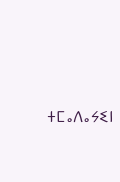ⵜⵎⴰⴷⴰⵢⵉⵏ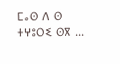ⵎⴰⵙ ⴷ ⵙ ⵜⵖⵓⵔⵉ ⵙⴳ ...